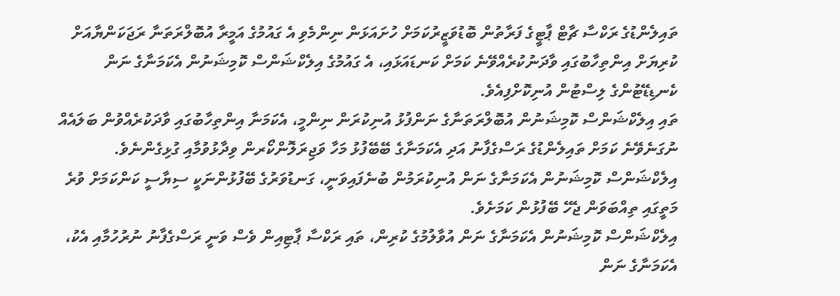ތައިލެންޑުގެ ރަކްސާ ޗާޓް ޕާޓީގެ ފަރާތުން ބޮޑުވަޒީރުކަމަށް ހުށައަޅަން ނިންމެވި އެ ގައުމުގެ އަމީރާ އުބޮލްރަތަނާ ރަޖަކަންޔާއަށް ކުރިޔަށް އިންތިހާބުގައި ވާދަނުކުރެއްވޭނެ ކަމަށް ކަނޑައަޅައި، އެ ގައުމުގެ އިލެކްޝަންސް ކޮމިޝަނުން އެކަމަނާގެ ނަން ކެނޑިޑޭޓުންގެ ލިސްޓުން އުނިކޮށްފިއެވެ.
ތައި އިލެކްޝަންސް ކޮމިޝަނުން އުބޮލްރަތަނާގެ ނަންފުޅު އުނިކުރަން ނިންމީ، އެކަމަނާ އިންތިހާބުގައި ވާދަކުރެއްވުން ބަލައެއް ނުގަނެވޭނެ ކަމަށް ތައިލެންޑުގެ ރަސްގެފާނު އަދި އެކަމަނާގެ ބޭބޭފުޅު މަހާ ވަޖިރަލޮންކޯރން ވިދާޅުވުމާއި ގުޅިގެންނެވެ. އިލެކްޝަންސް ކޮމިޝަނުން އެކަމަނާގެ ނަން އުނިކުރަމުން ބުނެފައިވަނީ، ގަނޑުވަރުގެ ބޭފުޅުންނަކީ ސިޔާސީ ކަންކަމަށް ވުރެ މަތީގައި ތިއްބަވަން ޖެހޭ ބޭފުޅުން ކަމަށެވެ.
އިލެކްޝަންސް ކޮމިޝަނުން އެކަމަނާގެ ނަން އުވާލުމުގެ ކުރިން، ތައި ރަކްސާ ޕާޓިއިން ވެސް ވަނީ ރަސްގެފާނު ނުރުހުމާއި އެކު، އެކަމަނާގެ ނަން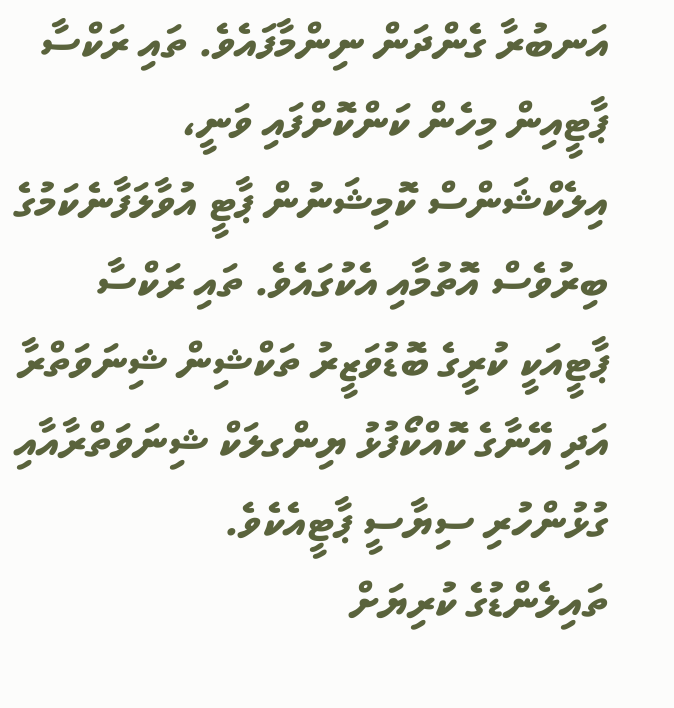އަނބުރާ ގެންދަން ނިންމާފައެވެ. ތައި ރަކްސާ ޕާޓީއިން މިހެން ކަންކޮށްފައި ވަނީ، އިލެކްޝަންސް ކޮމިޝަނުން ޕާޓީ އުވާލަފާނެކަމުގެ ބިރުވެސް އޮތުމާއި އެކުގައެވެ. ތައި ރަކްސާ ޕާޓީއަކީ ކުރީގެ ބޮޑުވަޒީރު ތަކްޝިން ޝިނަވަތްރާ އަދި އޭނާގެ ކޮއްކޯފުޅު ޔިންގލަކް ޝިނަވަތްރާއާއި ގުޅުންހުރި ސިޔާސީ ޕާޓީއެކެވެ.
ތައިލެންޑުގެ ކުރިޔަށް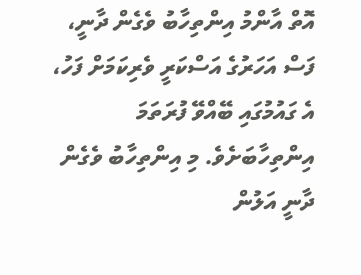އޮތް އާންމު އިންތިހާބު ވެގެން ދާނީ، ފަސް އަހަރުގެ އަސްކަރީ ވެރިކަމަށް ފަހު، އެ ގައުމުގައި ބޭއްވޭ ފުރަތަމަ އިންތިހާބަށެވެ. މި އިންތިހާބު ވެގެން ދާނީ އަލުން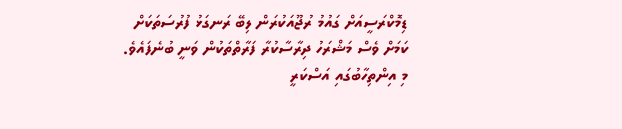ޑިމޮކްރަސީއަށް ގައުމު ރުޖޫއަކުރަން ލިބޭ ރަނގަޅު ފުރުސަތަކަށް ކަމަށް ވެސް މަޝްރަހު ދިރާސާކުރާ ފަރާތްތަކުން ވަނީ ބުނެފައެވެ. މި އިންތިހާބުގައި އަސްކަރީ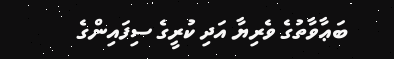ބަޢާވާތުގެ ވެރިޔާ އަދި ކުރީގެ ސިފައިންގެ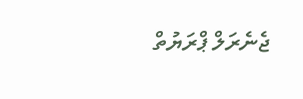ޖެނެރަލް ޕްރަޔުތް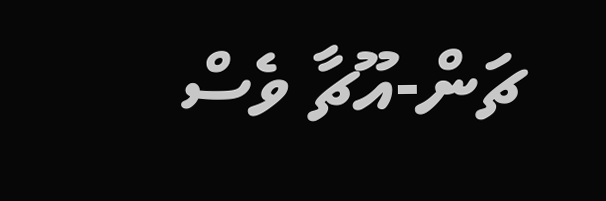ޗަން-އޫޗާ ވެސް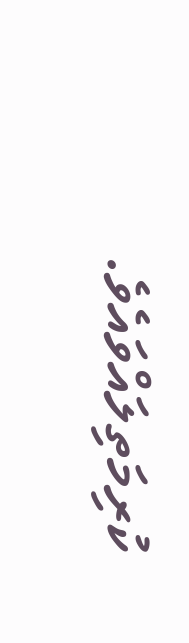ކުރިމަތިލައްވައެވެ.